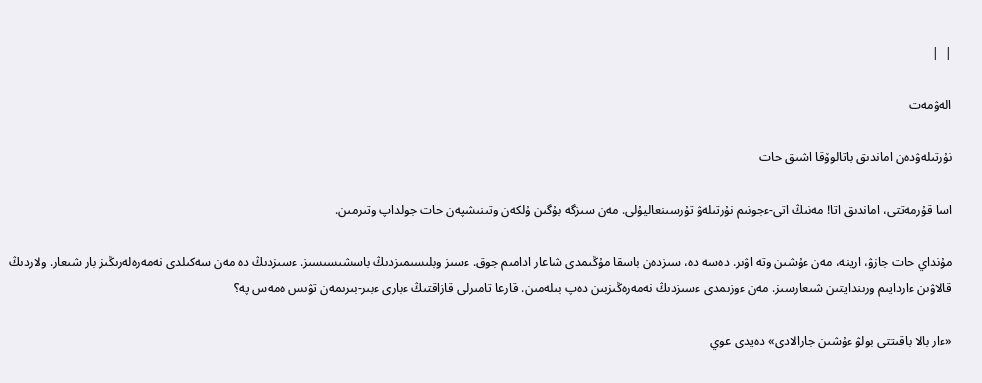|  |

الەۋمەت

نۇرتىلەۋدەن اماندىق باتالوۆقا اشىق حات

اسا قۇرمەتتى، اماندىق اتا! مەنىڭ اتى-ءجونىم نۇرتىلەۋ تۇرسىنعاليۇلى. مەن سىزگە بۇگىن ۇلكەن وتىنىشپەن حات جولداپ وتىرمىن.

مۇنداي حات جازۋ، ارينە، مەن ءۇشىن وتە اۋىر. دەسە دە، سىزدەن باسقا مۇڭىمدى شاعار ادامىم جوق. ءسىز وبلىسىمىزدىڭ باسشىسىسىز. ءسىزدىڭ دە مەن سەكىلدى نەمەرەلەرىڭىز بار شىعار. ولاردىڭ قالاۋىن ءاردايىم ورىندايتىن شىعارسىز. مەن ءوزىمدى ءسىزدىڭ نەمەرەڭىزبىن دەپ بىلەمىن. قارعا تامىرلى قازاقتىڭ ءبارى ءبىر-بىرىمەن تۋىس ەمەس پە؟

«ءار بالا باقىتتى بولۋ ءۇشىن جارالادى» دەيدى عوي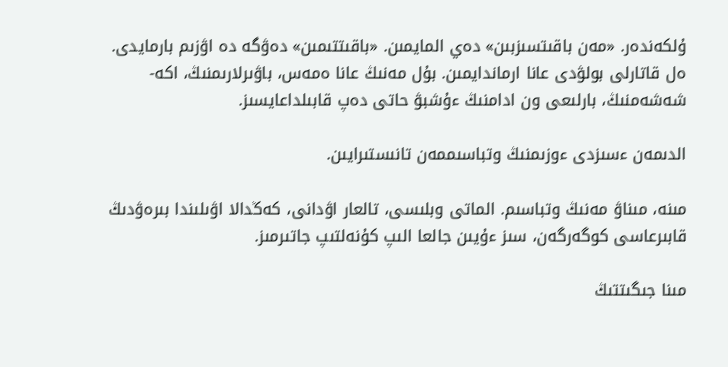ۇلكەندەر. «مەن باقىتسىزبىن» دەي المايمىن. «باقىتتىمىن» دەۋگە دە اۋزىم بارمايدى. ەل قاتارلى بولۋدى عانا ارماندايمىن. بۇل مەنىڭ عانا ەمەس، باۋىرلارىمنىڭ، اكە-شەشەمنىڭ، بارلىعى ون ادامنىڭ ءۇشبۋ حاتى دەپ قابىلداعايسىز.

الدىمەن ءسىزدى ءوزىمنىڭ وتباسىممەن تانىستىرايىن.

مىنە، مىناۋ مەنىڭ وتباسىم. الماتى وبلىسى، تالعار اۋدانى، كەڭدالا اۋىلىندا بىرەۋدىڭ قابىرعاسى كوگەرگەن، سىز ءۇيىن جالعا الىپ كۇنەلتىپ جاتىرمىز.

مىنا جىگىتتىڭ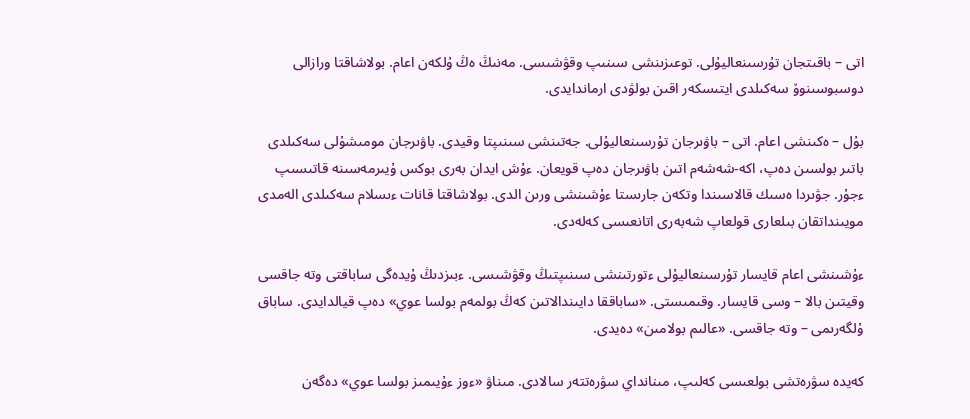اتى – باقىتجان تۇرسىنعاليۇلى. توعىزىنشى سىنىپ وقۋشىسى. مەنىڭ ەڭ ۇلكەن اعام. بولاشاقتا ورازالى دوسبوسىنوۆ سەكىلدى ايتىسكەر اقىن بولۋدى ارماندايدى.

بۇل – ەكىنشى اعام. اتى – باۋىرجان تۇرسىنعاليۇلى. جەتىنشى سىنىپتا وقيدى. باۋىرجان مومىشۇلى سەكىلدى باتىر بولسىن دەپ، اكە-شەشەم اتىن باۋىرجان دەپ قويعان. ءۇش ايدان بەرى بوكس ۇيىرمەسىنە قاتىسىپ ءجۇر. جۋىردا ەسىك قالاسىندا وتكەن جارىستا ءۇشىنشى ورىن الدى. بولاشاقتا قانات ءىسلام سەكىلدى الەمدى مويىنداتقان بىلعارى قولعاپ شەبەرى اتانعىسى كەلەدى.

ءۇشىنشى اعام قايسار تۇرسىنعاليۇلى ءتورتىنشى سىنىپتىڭ وقۋشىسى. ءبىزدىڭ ۇيدەگى ساباقتى وتە جاقسى وقيتىن بالا – وسى قايسار. وقىمىستى. «ساباققا دايىندالاتىن كەڭ بولمەم بولسا عوي» دەپ قيالدايدى. ساباق ۇلگەرىمى – وتە جاقسى. «عالىم بولامىن» دەيدى.

كەيدە سۋرەتشى بولعىسى كەلىپ، مىنانداي سۋرەتتەر سالادى. مىناۋ «ءوز ءۇيىمىز بولسا عوي» دەگەن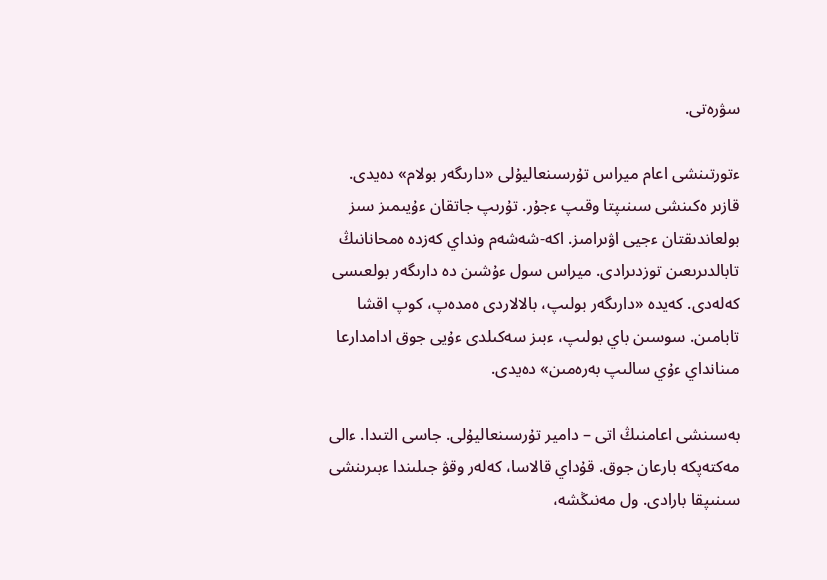سۋرەتى.

ءتورتىنشى اعام ميراس تۇرسىنعاليۇلى «دارىگەر بولام» دەيدى. قازىر ەكىنشى سىنىپتا وقىپ ءجۇر. تۇرىپ جاتقان ءۇيىمىز سىز بولعاندىقتان ءجيى اۋىرامىز. اكە-شەشەم ونداي كەزدە ەمحانانىڭ تابالدىرىعىن توزدىرادى. ميراس سول ءۇشىن دە دارىگەر بولعىسى كەلەدى. كەيدە «دارىگەر بولىپ، بالالاردى ەمدەپ، كوپ اقشا تابامىن. سوسىن باي بولىپ، ءبىز سەكىلدى ءۇيى جوق ادامدارعا مىنانداي ءۇي سالىپ بەرەمىن» دەيدى.

بەسىنشى اعامنىڭ اتى – دامير تۇرسىنعاليۇلى. جاسى التىدا. ءالى مەكتەپكە بارعان جوق. قۇداي قالاسا، كەلەر وقۋ جىلىندا ءبىرىنشى سىنىپقا بارادى. ول مەنىڭشە،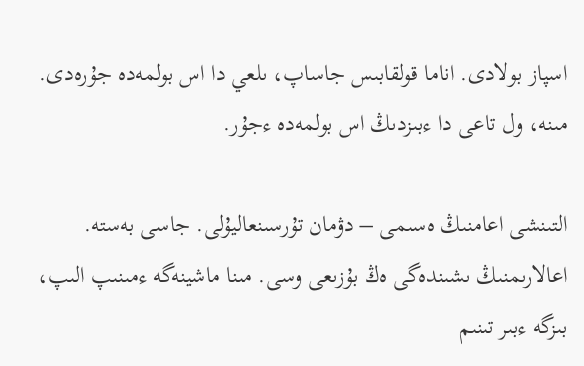اسپاز بولادى. اناما قولقابىس جاساپ، ىلعي دا اس بولمەدە جۇرەدى. مىنە، ول تاعى دا ءبىزدىڭ اس بولمەدە ءجۇر.

التىنشى اعامنىڭ ەسىمى – دۋمان تۇرسىنعاليۇلى. جاسى بەستە. اعالارىمنىڭ ىشىندەگى ەڭ بۇزىعى وسى. مىنا ماشينەگە ءمىنىپ الىپ، بىزگە ءبىر تىنىم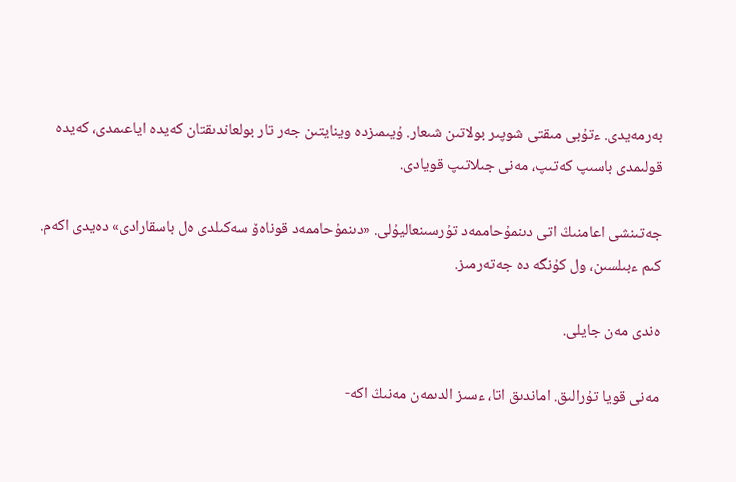بەرمەيدى. ءتۇبى مىقتى شوپىر بولاتىن شىعار. ۇيىمىزدە وينايتىن جەر تار بولعاندىقتان كەيدە اياعىمدى، كەيدە قولىمدى باسىپ كەتىپ، مەنى جىلاتىپ قويادى.

جەتىنشى اعامنىڭ اتى دىنمۇحاممەد تۇرسىنعاليۇلى. «دىنمۇحاممەد قوناەۆ سەكىلدى ەل باسقارادى» دەيدى اكەم. كىم ءبىلسىن، ول كۇنگە دە جەتەرمىز.

ەندى مەن جايلى.

مەنى قويا تۇرالىق. اماندىق اتا، ءسىز الدىمەن مەنىڭ اكە-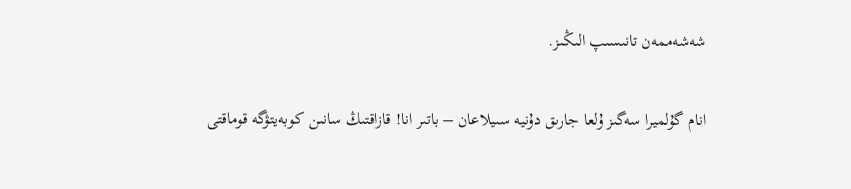شەشەممەن تانىسىپ الىڭىز.

انام گۇلميرا سەگىز ۇلعا جارىق دۇنيە سىيلاعان – باتىر انا! قازاقتىڭ سانىن كوبەيتۋگە قوماقتى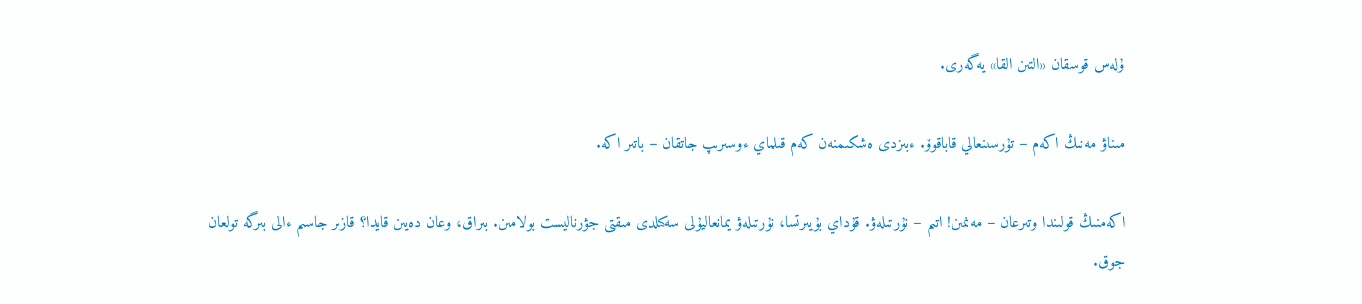ۇلەس قوسقان «التىن القا» يەگەرى.

مىناۋ مەنىڭ اكەم – تۇرسىنعالي قاباقوۆ. ءبىزدى ەشكىمنەن كەم قىلماي ءوسىرىپ جاتقان – باتىر اكە.

اكەمنىڭ قولىندا وتىرعان – مەنمىن! اتىم – نۇرتىلەۋ. قۇداي بۇيىرتسا، نۇرتىلەۋ يمانعاليۇلى سەكىلدى مىقتى جۋرناليست بولامىن. بىراق، وعان دەيىن قايدا؟ قازىر جاسىم ءالى بىرگە تولعان جوق.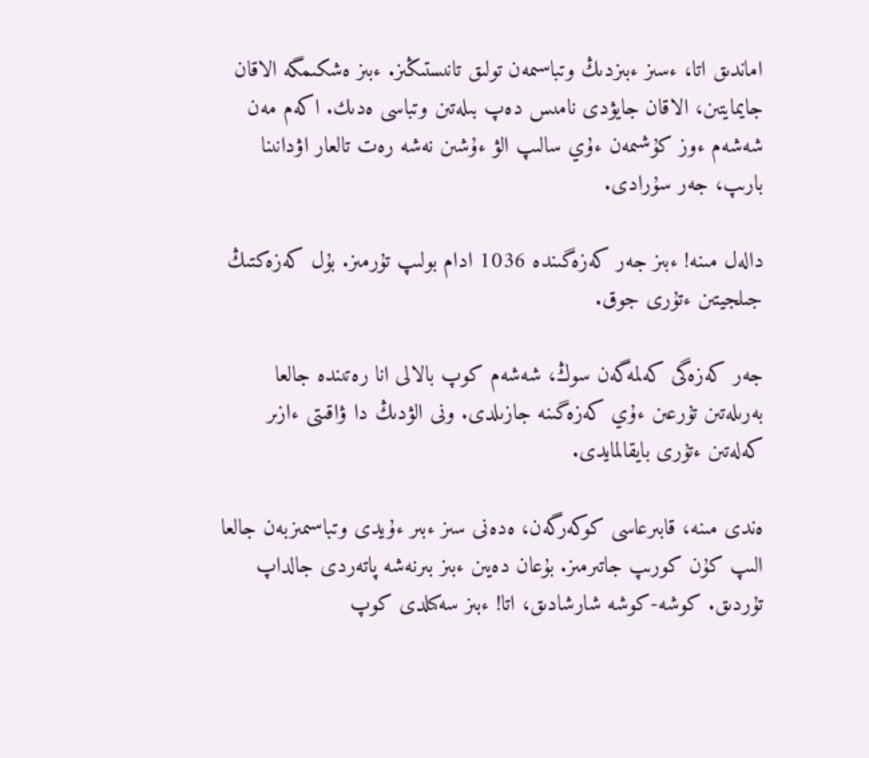اماندىق اتا، ءسىز ءبىزدىڭ وتباسىمەن تولىق تانىستىڭىز. ءبىز ەشكىمگە الاقان جايمايتىن، الاقان جايۋدى نامىس دەپ بىلەتىن وتباسى ەدىك. اكەم مەن شەشەم ءوز كۇشىمەن ءۇي سالىپ الۋ ءۇشىن نەشە رەت تالعار اۋدانىنا بارىپ، جەر سۇرادى.

دالەل مىنە! ءبىز جەر كەزەگىندە 1036 ادام بولىپ تۇرمىز. بۇل كەزەكتىڭ جىلجيتىن ءتۇرى جوق.

جەر كەزەگى كەلمەگەن سوڭ، شەشەم كوپ بالالى انا رەتىندە جالعا بەرىلەتىن تۇرعىن ءۇي كەزەگىنە جازىلدى. ونى الۋدىڭ دا ۋاقىتى ءازىر كەلەتىن ءتۇرى بايقالمايدى.

ەندى مىنە، قابىرعاسى كوكەرگەن، ەدەنى سىز ءبىر ءۇيدى وتباسىمىزبەن جالعا الىپ كۇن كورىپ جاتىرمىز. بۇعان دەيىن ءبىز بىرنەشە پاتەردى جالداپ تۇردىق. كوشە-كوشە شارشادىق، اتا! ءبىز سەكىلدى كوپ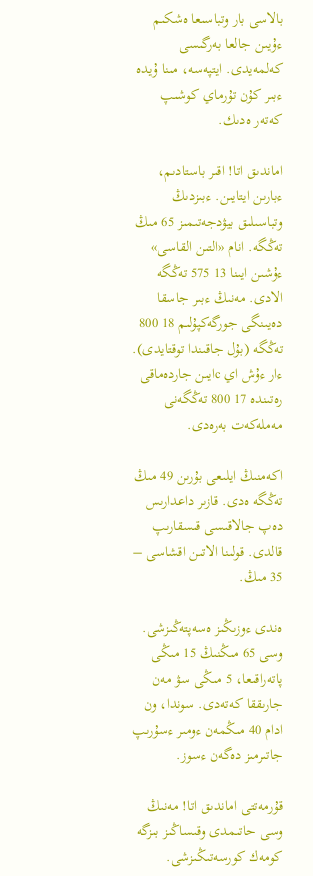بالاسى بار وتباسىعا ەشكىم ءۇيىن جالعا بەرگىسى كەلمەيدى. ايتپەسە، مىنا ۇيدە ءبىر كۇن تۇرماي كوشىپ كەتەر ەدىك.

اماندىق اتا! اقىر باستادىم، ءبارىن ايتايىن. ءبىزدىڭ وتباسىلىق بيۋدجەتىمىز 65 مىڭ تەڭگە. انام «التىن القاسى» ءۇشىن ايىنا 13 575 تەڭگە الادى. مەنىڭ ءبىر جاسقا دەيىنگى جورگەكپۇلىم 18 800 تەڭگە (بۇل جاقىندا توقتايدى). ءار ءۇش اي cايىن جاردەماقى رەتىندە 17 800 تەڭگەنى مەملەكەت بەرەدى.

اكەمنىڭ ايلىعى بۇرىن 49 مىڭ تەڭگە ەدى. قازىر داعدارىس دەپ جالاقىسى قىسقارىپ قالدى. قولىنا الاتىن اقشاسى – 35 مىڭ.

ەندى ءوزىڭىز ەسەپتەڭىزشى. وسى 65 مىڭنىڭ 15 مىڭى پاتەراقىعا، 5 مىڭى سۋ مەن جارىققا كەتەدى. سوندا، ون ادام 40 مىڭمەن ءومىر ءسۇرىپ جاتىرمىز دەگەن ءسوز.

قۇرمەتتى اماندىق اتا! مەنىڭ وسى حاتىمدى وقىساڭىز بىزگە كومەك كورسەتىڭىزشى.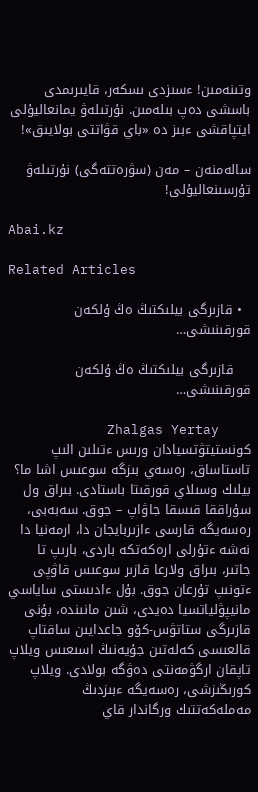وتىنەمىن! ءسىزدى ىسكەر، قايىرىمدى باسشى دەپ بىلەمىن. نۇرتىلەۋ يمانعاليۇلى ايتپاقشى ءبىز دە «باي قۋاتتى بولايىق»!

سالەمنەن – مەن (سۋرەتتەگى) نۇرتىلەۋ تۇرسىنعاليۇلى!

Abai.kz

Related Articles

  • قازىرگى بيلىكتىڭ ەڭ ۇلكەن قورقىنىشى…

    قازىرگى بيلىكتىڭ ەڭ ۇلكەن قورقىنىشى…

    Zhalgas Yertay كونستيتۋتسيادان ورىس ءتىلىن الىپ تاستاساق، رەسەي بىزگە سوعىس اشا ما؟ بيلىك وسىلاي قورقىتا باستادى. بىراق ول سۇراققا قىسقا جاۋاپ – جوق. سەبەبى، رەسەيگە قارسى ءازىربايجان دا، ارمەنيا دا نەشە ءتۇرلى ارەكەتكە باردى، بارىپ تا جاتىر، بىراق ولارعا قازىر سوعىس قاۋپى ءتونىپ تۇرعان جوق. بۇل ءادىستى ساياسي مانيپۋلياتسيا دەيدى، شىن مانىندە، بۇنى قازىرگى ستاتۋس-كۆو جاعدايىن ساقتاپ قالعىسى كەلەتىن جۇيەنىڭ اسىعىس ويلاپ تاپقان ارگۋمەنتى دەۋگە بولادى. ويلاپ كورىڭىزشى، رەسەيگە ءبىزدىڭ مەملەكەتتىك ورگاندار قاي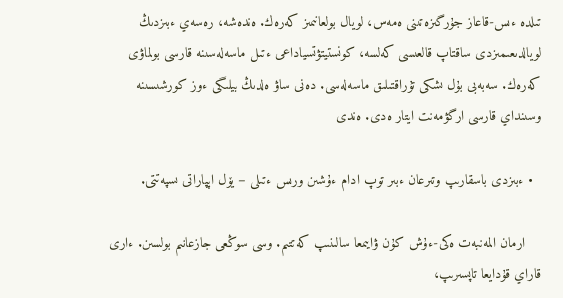تىلدە ءىس-قاعاز جۇرگىزەتىنى ەمەس، لويال بولعانىمىز كەرەك. ەندەشە، رەسەي ءبىزدىڭ لويالدىعىمىزدى ساقتاپ قالعىسى كەلسە، كونستيتۋتسياداعى ءتىل ماسەلەسىنە قارسى بولماۋى كەرەك. سەبەبى بۇل ىشكى تۇراقتىلىق ماسەلەسى. دەنى ساۋ ەلدىڭ بيلىگى ءوز كورشىسىنە وسىنداي قارسى ارگۋمەنت ايتار ەدى. ەندى

  • ءبىزدى باسقارىپ وتىرعان ءبىر توپ ادام ءۇشىن ورىس ءتىلى – يۆل اپپاراتى ىسپەتتى.

    ارمان المەنبەت ەكى-ءۇش كۇن ۋايىمعا سالىنىپ كەتتىم. وسى سوڭعى جازعانىم بولسىن. ءارى قاراي قۇدايعا تاپسىرىپ،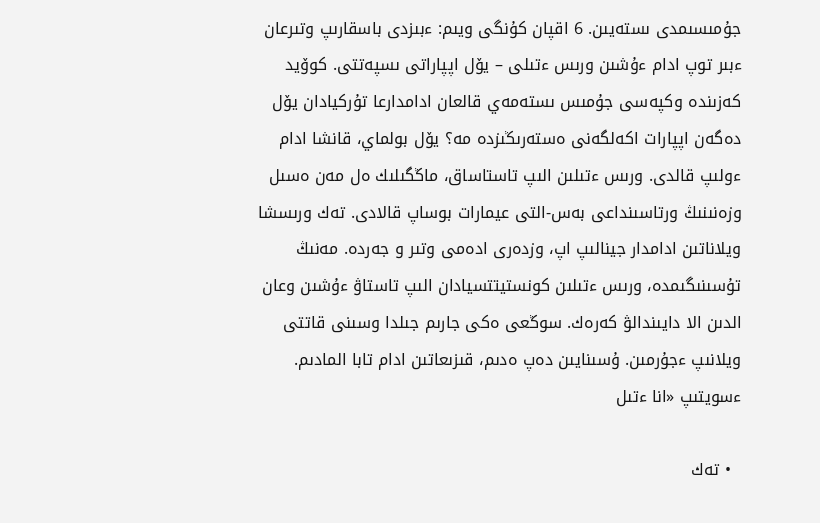جۇمىسىمدى ىستەيىن. 6 اقپان كۇنگى ويىم: ءبىزدى باسقارىپ وتىرعان ءبىر توپ ادام ءۇشىن ورىس ءتىلى – يۆل اپپاراتى ىسپەتتى. كوۆيد كەزىندە وكپەسى جۇمىس ىستەمەي قالعان ادامدارعا تۇركيادان يۆل دەگەن اپپارات اكەلگەنى ەستەرىڭىزدە مە؟ يۆل بولماي، قانشا ادام ءولىپ قالدى. ورىس ءتىلىن الىپ تاستاساق، ماڭگىلىك ەل مەن ەسىل وزەنىنىڭ ورتاسىنداعى بەس-التى عيمارات بوساپ قالادى. تەك ورىسشا ويلاناتىن ادامدار جينالىپ اپ، وزدەرى ادەمى وتىر و جەردە. مەنىڭ تۇسىنىگىمدە، ورىس ءتىلىن كونستيتتسيادان الىپ تاستاۋ ءۇشىن وعان الدىن الا دايىندالۋ كەرەك. سوڭعى ەكى جارىم جىلدا وسىنى قاتتى ويلانىپ ءجۇرمىن. ۇسىنايىن دەپ ەدىم، قىزىعاتىن ادام تابا المادىم. ءسويتىپ «انا ءتىل

  • تەك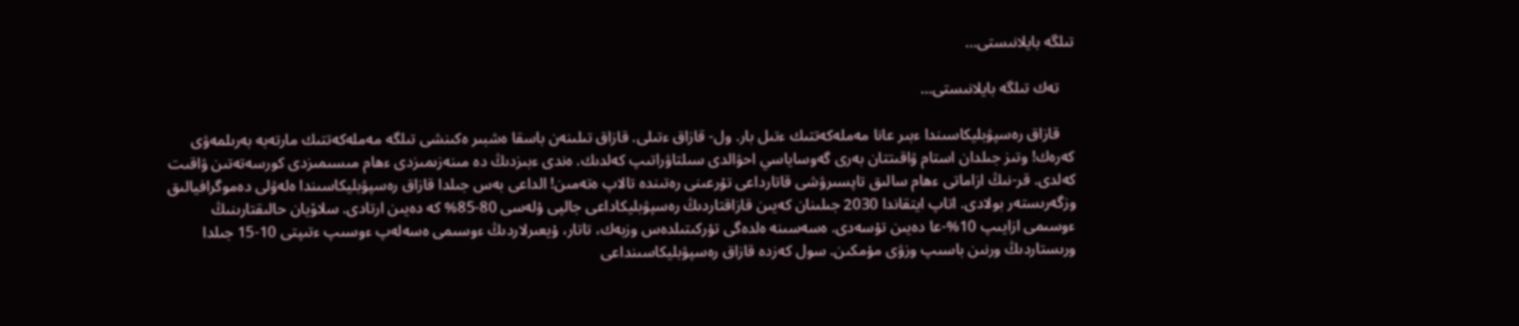تىلگە بايلانىستى…

    تەك تىلگە بايلانىستى…

    قازاق رەسپۋبليكاسىندا ءبىر عانا مەملەكەتتىك ءتىل بار. ول- قازاق ءتىلى. قازاق تىلىنەن باسقا ەشبىر ەكىنشى تىلگە مەملەكەتتىك مارتەبە بەرىلمەۋى كەرەك! وتىز جىلدان استام ۋاقىتتان بەرى گەوساياسي احۋالدى سىلتاۋراتىپ كەلدىك. ەندى ءبىزدىڭ دە مىنەزىمىزدى ءھام مىسىمىزدى كورسەتەتىن ۋاقىت كەلدى. قر-نىڭ ازاماتى ءھام سالىق تاپسىرۋشى قاتارداعى تۇرعىنى رەتىندە تالاپ ەتەمىن! الداعى بەس جىلدا قازاق رەسپۋبليكاسىندا ەلەۋلى دەموگرافيالىق وزگەرىستەر بولادى. اتاپ ايتقاندا 2030 جىلىنان كەيىن قازاقتاردىڭ رەسپۋبليكاداعى جالپى ۇلەسى 80-85% كە دەيىن ارتادى. سلاۆيان حالىقتارىنىڭ ءوسىمى ازايىپ 10%-عا دەيىن تۇسەدى. ەسەسىنە ەلدەگى تۇركىتىلدەس وزبەك، تاتار، ۇيعىرلاردىڭ ءوسىمى ەسەلەپ ءوسىپ ءتىپتى 10-15 جىلدا ورىستاردىڭ ورنىن باسىپ وزۋى مۇمكىن. سول كەزدە قازاق رەسپۋبليكاسىنداعى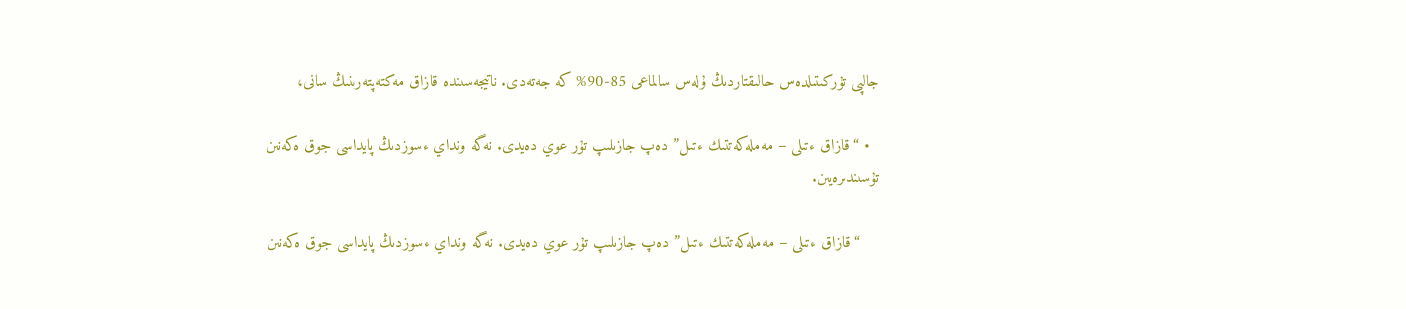جالپى تۇركىتىلدەس حالىقتاردىڭ ۇلەس سالماعى 85-90% كە جەتەدى. ناتيجەسىندە قازاق مەكتەپتەرىنىڭ سانى،

  • “قازاق ءتىلى – مەملەكەتتىك ءتىل” دەپ جازىلىپ تۇر عوي دەيدى. نەگە ونداي ءسوزدىڭ پايداسى جوق ەكەنىن تۇسىندىرەيىن.

    “قازاق ءتىلى – مەملەكەتتىك ءتىل” دەپ جازىلىپ تۇر عوي دەيدى. نەگە ونداي ءسوزدىڭ پايداسى جوق ەكەنىن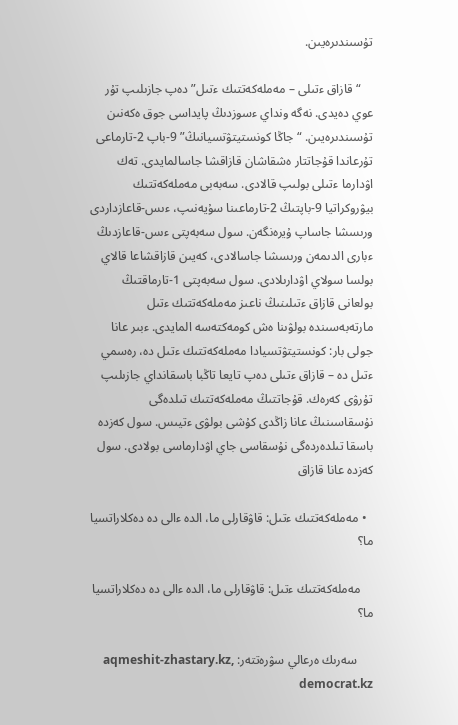تۇسىندىرەيىن.

    “قازاق ءتىلى – مەملەكەتتىك ءتىل” دەپ جازىلىپ تۇر عوي دەيدى. نەگە ونداي ءسوزدىڭ پايداسى جوق ەكەنىن تۇسىندىرەيىن. “جاڭا كونستيتۋتسيانىڭ” 9-باپ 2-تارماعى تۇرعاندا قۇجاتتار ەشقاشان قازاقشا جاسالمايدى. تەك اۋدارما ءتىلى بولىپ قالادى. سەبەبى مەملەكەتتىك بيۋروكراتيا 9-باپتىڭ 2-تارماعىنا سۇيەنىپ، ءىس-قاعازداردى ورىسشا جاساپ ۇيرەنگەن. سول سەبەپتى ءىس-قاعازدىڭ ءبارى الدىمەن ورىسشا جاسالادى، كەيىن قازاقشاعا قالاي بولسا سولاي اۋدارىلادى. سول سەبەپتى 1-تارماقتىڭ بولعانى قازاق ءتىلىنىڭ ناعىز مەملەكەتتىك ءتىل مارتەبەسىندە بولۋىنا ەش كومەكتەسە المايدى. ءبىر عانا جولى بار: كونستيتۋتسيادا مەملەكەتتىك ءتىل دە، رەسمي ءتىل دە – قازاق ءتىلى دەپ تايعا تاڭبا باسقانداي جازىلىپ تۇرۋى كەرەك. قۇجاتتىڭ مەملەكەتتىك تىلدەگى نۇسقاسىنىڭ عانا زاڭدى كۇشى بولۋى ءتيىس. سول كەزدە باسقا تىلدەردەگى نۇسقاسى جاي اۋدارماسى بولادى. سول كەزدە عانا قازاق

  • مەملەكەتتىك ءتىل: قاۋقارلى ما، الدە ءالى دە دەكلاراتسيا ما؟

    مەملەكەتتىك ءتىل: قاۋقارلى ما، الدە ءالى دە دەكلاراتسيا ما؟

     سەرىك ەرعالي سۋرەتتەر: aqmeshit-zhastary.kz, democrat.kz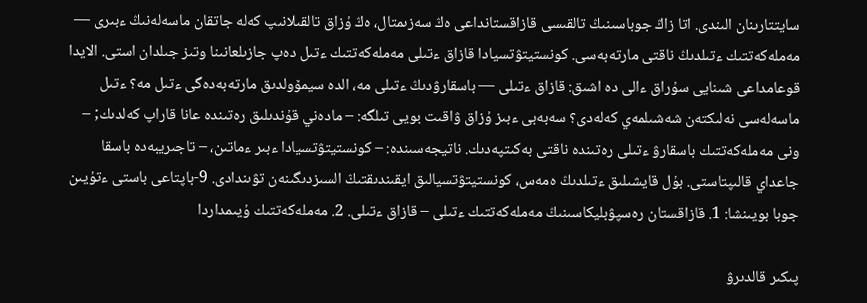سايتتارىنان الىندى. اتا زاڭ جوباسىنىڭ تالقىسى قازاقستانداعى ەڭ سەزىمتال، ەڭ ۇزاق تالقىلانىپ كەلە جاتقان ماسەلەنىڭ ءبىرى — مەملەكەتتىك ءتىلدىڭ ناقتى مارتەبەسى. كونستيتۋتسيادا قازاق ءتىلى مەملەكەتتىك ءتىل دەپ جازىلعانىنا وتىز جىلدان استى. الايدا قوعامداعى شىنايى سۇراق ءالى دە اشىق: قازاق ءتىلى — باسقارۋدىڭ ءتىلى مە، الدە سيمۆولدىق مارتەبەدەگى ءتىل مە؟ ءتىل ماسەلەسى نەلىكتەن شەشىلمەي كەلەدى؟ سەبەبى ءبىز ۇزاق ۋاقىت بويى تىلگە: – مادەني قۇندىلىق رەتىندە عانا قاراپ كەلدىك; – ونى مەملەكەتتىك باسقارۋ ءتىلى رەتىندە ناقتى بەكىتپەدىك. ناتيجەسىندە: – كونستيتۋتسيادا ءبىر ءماتىن، – تاجىريبەدە باسقا جاعداي قالىپتاستى. بۇل قايشىلىق ءتىلدىڭ ەمەس، كونستيتۋتسيالىق ايقىندىقتىڭ السىزدىگىنەن تۋىندادى. 9-باپتاعى باستى ءتۇيىن جوبا بويىنشا: 1. قازاقستان رەسپۋبليكاسىنىڭ مەملەكەتتىك ءتىلى – قازاق ءتىلى. 2. مەملەكەتتىك ۇيىمداردا

پىكىر قالدىرۋ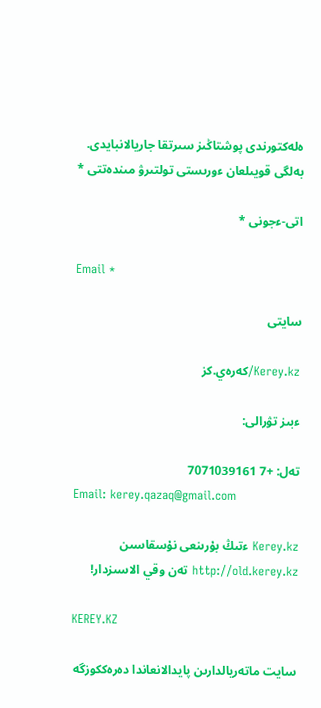ەلەكتورندى پوشتاڭىز سىرتقا جاريالانبايدى. بەلگى قويىلعان ءورىستى تولتىرۋ مىندەتتى *

اتى-ءجونى *

Email *

سايتى

Kerey.kz/كەرەي.كز

ءبىز تۋرالى:

تەل: +7 7071039161
Email: kerey.qazaq@gmail.com

Kerey.kz ءتىڭ بۇرىنعى نۇسقاسىن http://old.kerey.kz تەن وقي الاسىزدار!

KEREY.KZ

سايت ماتەريالدارىن پايدالانعاندا دەرەككوزگە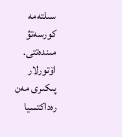سىلتەمە كورسەتۋ مىندەتتى. اۆتورلار پىكىرى مەن رەداكتسيا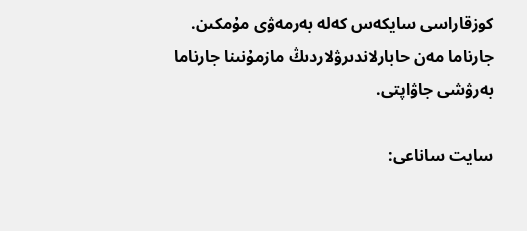كوزقاراسى سايكەس كەلە بەرمەۋى مۇمكىن. جارناما مەن حابارلاندىرۋلاردىڭ مازمۇنىنا جارناما بەرۋشى جاۋاپتى.

سايت ساناعى: